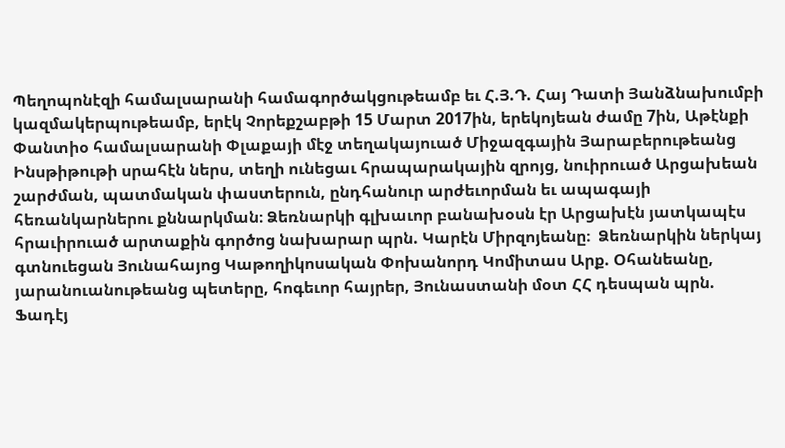Պեղոպոնէզի համալսարանի համագործակցութեամբ եւ Հ.Յ.Դ. Հայ Դատի Յանձնախումբի կազմակերպութեամբ, երէկ Չորեքշաբթի 15 Մարտ 2017ին, երեկոյեան ժամը 7ին, Աթէնքի Փանտիօ համալսարանի Փլաքայի մէջ տեղակայուած Միջազգային Յարաբերութեանց Ինսթիթութի սրահէն ներս, տեղի ունեցաւ հրապարակային զրոյց, նուիրուած Արցախեան շարժման, պատմական փաստերուն, ընդհանուր արժեւորման եւ ապագայի հեռանկարներու քննարկման։ Ձեռնարկի գլխաւոր բանախօսն էր Արցախէն յատկապէս հրաւիրուած արտաքին գործոց նախարար պրն. Կարէն Միրզոյեանը։  Ձեռնարկին ներկայ գտնուեցան Յունահայոց Կաթողիկոսական Փոխանորդ Կոմիտաս Արք. Օհանեանը, յարանուանութեանց պետերը, հոգեւոր հայրեր, Յունաստանի մօտ ՀՀ դեսպան պրն. Ֆադէյ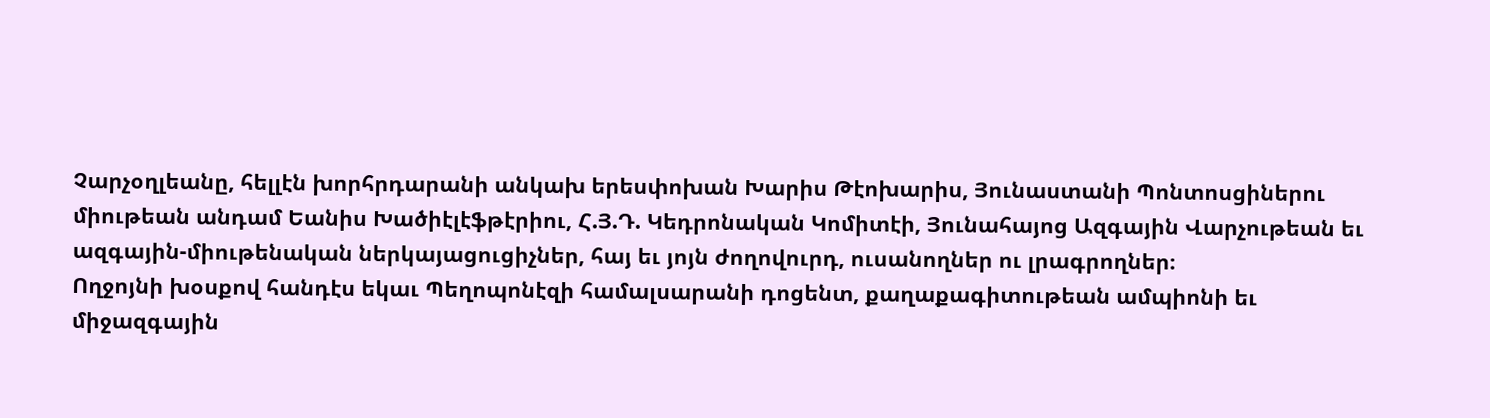Չարչօղլեանը, հելլէն խորհրդարանի անկախ երեսփոխան Խարիս Թէոխարիս, Յունաստանի Պոնտոսցիներու միութեան անդամ Եանիս Խածիէլէֆթէրիու, Հ.Յ.Դ. Կեդրոնական Կոմիտէի, Յունահայոց Ազգային Վարչութեան եւ ազգային-միութենական ներկայացուցիչներ, հայ եւ յոյն ժողովուրդ, ուսանողներ ու լրագրողներ։
Ողջոյնի խօսքով հանդէս եկաւ Պեղոպոնէզի համալսարանի դոցենտ, քաղաքագիտութեան ամպիոնի եւ միջազգային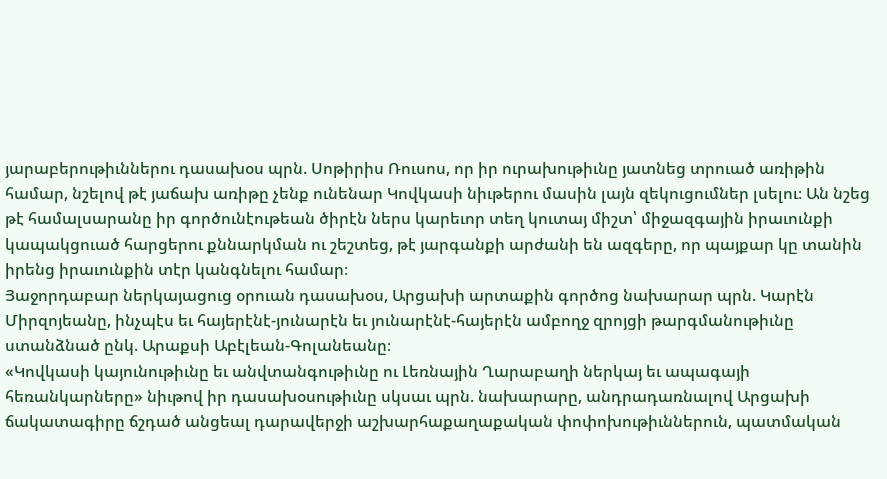յարաբերութիւններու դասախօս պրն. Սոթիրիս Ռուսոս, որ իր ուրախութիւնը յատնեց տրուած առիթին համար, նշելով թէ յաճախ առիթը չենք ունենար Կովկասի նիւթերու մասին լայն զեկուցումներ լսելու։ Ան նշեց թէ համալսարանը իր գործունէութեան ծիրէն ներս կարեւոր տեղ կուտայ միշտ՝ միջազգային իրաւունքի կապակցուած հարցերու քննարկման ու շեշտեց, թէ յարգանքի արժանի են ազգերը, որ պայքար կը տանին իրենց իրաւունքին տէր կանգնելու համար։
Յաջորդաբար ներկայացուց օրուան դասախօս, Արցախի արտաքին գործոց նախարար պրն. Կարէն Միրզոյեանը, ինչպէս եւ հայերէնէ-յունարէն եւ յունարէնէ-հայերէն ամբողջ զրոյցի թարգմանութիւնը ստանձնած ընկ. Արաքսի Աբէլեան-Գոլանեանը։
«Կովկասի կայունութիւնը եւ անվտանգութիւնը ու Լեռնային Ղարաբաղի ներկայ եւ ապագայի հեռանկարները» նիւթով իր դասախօսութիւնը սկսաւ պրն. նախարարը, անդրադառնալով Արցախի ճակատագիրը ճշդած անցեալ դարավերջի աշխարհաքաղաքական փոփոխութիւններուն, պատմական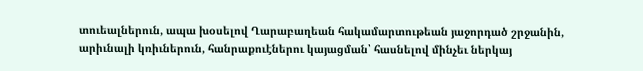տուեալներուն, ապա խօսելով Ղարաբաղեան հակամարտութեան յաջորդած շրջանին, արիւնալի կռիւներուն, հանրաքուէներու կայացման՝ հասնելով մինչեւ ներկայ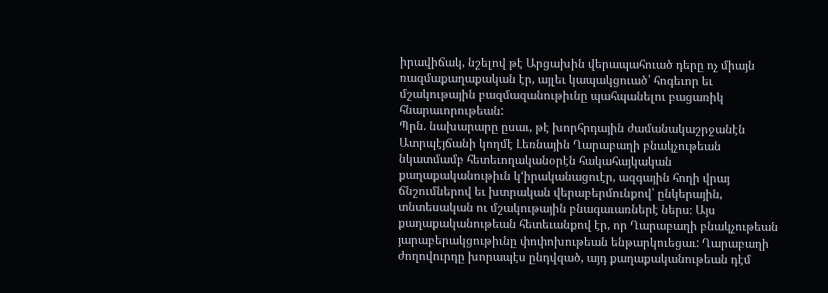իրավիճակ, նշելով թէ Արցախին վերապահուած դերը ոչ միայն ռազմաքաղաքական էր, այլեւ կապակցուած՝ հոգեւոր եւ մշակութային բազմազանութիւնը պահպանելու բացառիկ հնարաւորութեան:
Պրն. նախարարը ըսաւ, թէ խորհրդային ժամանակաշրջանէն Ատրպէյճանի կողմէ Լեռնային Ղարաբաղի բնակչութեան նկատմամբ հետեւողականօրէն հակահայկական քաղաքականութիւն կ‘իրականացուէր, ազգային հողի վրայ ճնշումներով եւ խտրական վերաբերմունքով՝ ընկերային, տնտեսական ու մշակութային բնագաւառներէ ներս։ Այս քաղաքականութեան հետեւանքով էր, որ Ղարաբաղի բնակչութեան յարաբերակցութիւնը փոփոխութեան ենթարկուեցաւ: Ղարաբաղի ժողովուրդը խորապէս ընդվզած, այդ քաղաքականութեան դէմ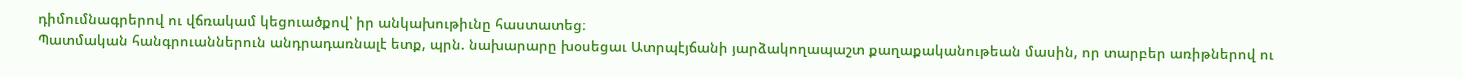դիմումնագրերով ու վճռակամ կեցուածքով՝ իր անկախութիւնը հաստատեց։
Պատմական հանգրուաններուն անդրադառնալէ ետք, պրն. նախարարը խօսեցաւ Ատրպէյճանի յարձակողապաշտ քաղաքականութեան մասին, որ տարբեր առիթներով ու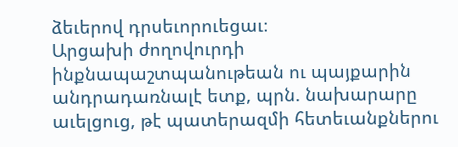ձեւերով դրսեւորուեցաւ։
Արցախի ժողովուրդի ինքնապաշտպանութեան ու պայքարին անդրադառնալէ ետք, պրն. նախարարը աւելցուց, թէ պատերազմի հետեւանքներու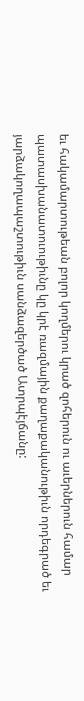եւ հակամարտութեան բոլոր կողմերու կրած զոհերուն ու աւերներուն համար պատասխանատուութիւնը կը կրէ ռազմային քաղաքականութիւն որդեգրած եւ յարձակողապաշտութիւն սանձազերծած Ատրպէյճանը: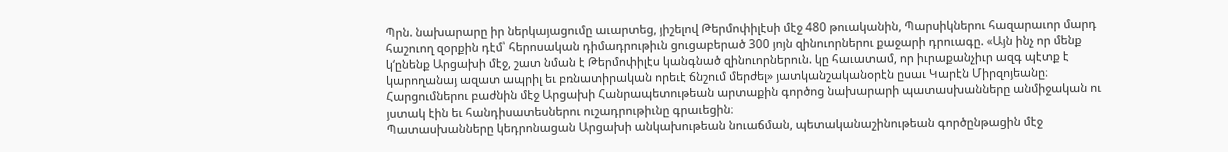Պրն. նախարարը իր ներկայացումը աւարտեց, յիշելով Թերմոփիլէսի մէջ 480 թուականին, Պարսիկներու հազարաւոր մարդ հաշուող զօրքին դէմ՝ հերոսական դիմադրութիւն ցուցաբերած 300 յոյն զինուորներու քաջարի դրուագը. «Այն ինչ որ մենք կ‘ընենք Արցախի մէջ, շատ նման է Թերմոփիլէս կանգնած զինուորներուն. կը հաւատամ, որ իւրաքանչիւր ազգ պէտք է կարողանայ ազատ ապրիլ եւ բռնատիրական որեւէ ճնշում մերժել» յատկանշականօրէն ըսաւ Կարէն Միրզոյեանը։
Հարցումներու բաժնին մէջ Արցախի Հանրապետութեան արտաքին գործոց նախարարի պատասխանները անմիջական ու յստակ էին եւ հանդիսատեսներու ուշադրութիւնը գրաւեցին։
Պատասխանները կեդրոնացան Արցախի անկախութեան նուաճման, պետականաշինութեան գործընթացին մէջ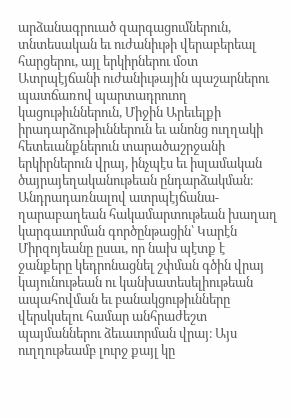արձանագրուած զարգացումներուն, տնտեսական եւ ուժանիւթի վերաբերեալ հարցերու, այլ երկիրներու մօտ Ատրպէյճանի ուժանիւթային պաշարներու պատճառով պարտադրուող կացութիւններուն, Միջին Արեւելքի իրադարձութիւններուն եւ անոնց ուղղակի հետեւանքներուն տարածաշրջանի երկիրներուն վրայ, ինչպէս եւ իսլամական ծայրայեղականութեան ընդարձակման։
Անդրադառնալով ատրպէյճանա-ղարաբաղեան հակամարտութեան խաղաղ կարգաւորման գործընթացին՝ Կարէն Միրզոյեանը ըսաւ, որ նախ պէտք է ջանքերը կեդրոնացնել շփման գծին վրայ կայունութեան ու կանխատեսելիութեան ապահովման եւ բանակցութիւնները վերսկսելու համար անհրաժեշտ պայմաններու ձեւաւորման վրայ։ Այս ուղղութեամբ լուրջ քայլ կը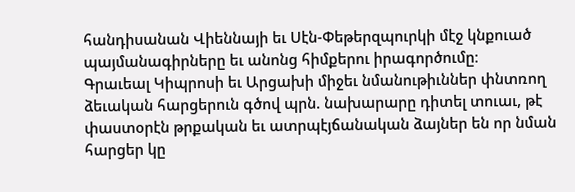հանդիսանան Վիեննայի եւ Սէն-Փեթերզպուրկի մէջ կնքուած պայմանագիրները եւ անոնց հիմքերու իրագործումը։
Գրաւեալ Կիպրոսի եւ Արցախի միջեւ նմանութիւններ փնտռող ձեւական հարցերուն գծով պրն. նախարարը դիտել տուաւ, թէ փաստօրէն թրքական եւ ատրպէյճանական ձայներ են որ նման հարցեր կը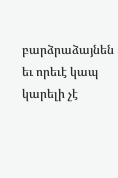բարձրաձայնեն եւ որեւէ կապ կարելի չէ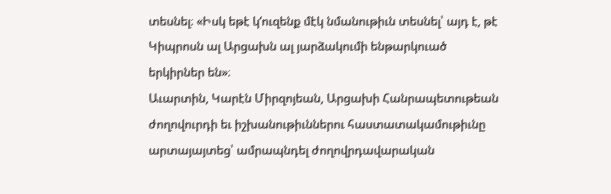տեսնել։ «Իսկ եթէ կ‘ուզենք մէկ նմանութիւն տեսնել՝ այդ է, թէ Կիպրոսն ալ Արցախն ալ յարձակումի ենթարկուած երկիրներ են»։
Աւարտին, Կարէն Միրզոյեան, Արցախի Հանրապետութեան ժողովուրդի եւ իշխանութիւններու հաստատակամութիւնը արտայայտեց՝ ամրապնդել ժողովրդավարական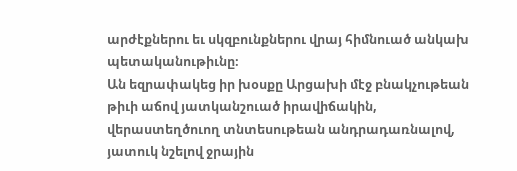արժէքներու եւ սկզբունքներու վրայ հիմնուած անկախ պետականութիւնը։
Ան եզրափակեց իր խօսքը Արցախի մէջ բնակչութեան թիւի աճով յատկանշուած իրավիճակին, վերաստեղծուող տնտեսութեան անդրադառնալով, յատուկ նշելով ջրային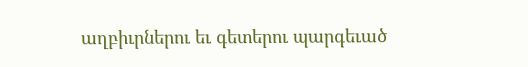աղբիւրներու եւ գետերու պարգեւած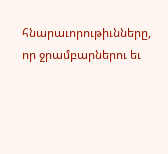հնարաւորութիւնները, որ ջրամբարներու եւ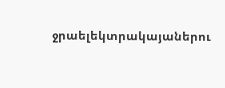ջրաելեկտրակայաներու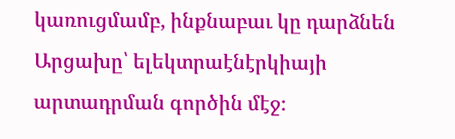կառուցմամբ, ինքնաբաւ կը դարձնեն Արցախը՝ ելեկտրաէնէրկիայի արտադրման գործին մէջ։